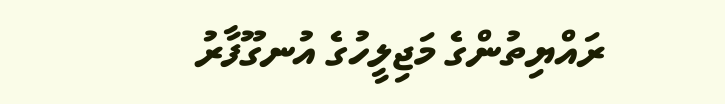ރައްޔިތުންގެ މަޖިލީހުގެ އުނގޫފާރު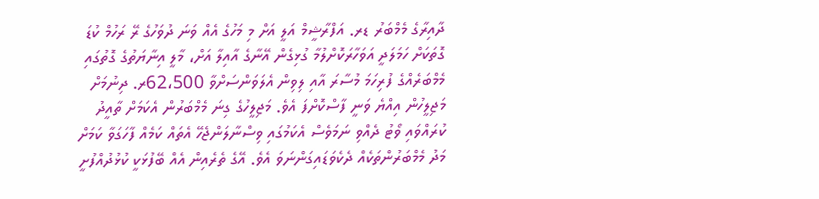ދާއިރާގެ މެމްބަރު ޑރ. އަފްރާޝީމް އަލީ އަށް މި މަހުގެ އެއް ވަނަ ދުވަހުގެ ރޭ ރަހުމް ކުޑަ ގޮތަކަށް ހަމަލަދީ އަވަހާރަކޮށްލުމާ ގުޅިގެން އޭނާގެ އާއިލާ އަށް، މާލީ އިނާޔަތުގެ ގޮތުގައި މެމްބަރެއްގެ ފުރިހަމަ މުސާރަ އާއި ލިވިން އެލަވަންސަށްވާ 62،500ރ. ދިނުމަށް މަޖިލީހުން އިއްޔެ ވަނީ ފާސްކޮށްފަ އެވެ. މަޖިލީހުގެ ގިނަ މެމްބަރުން އެކަމަށް ތާއީދު ކުރައްވައި ވޯޓު ދެއްވި ނަމަވެސް އެކަމުގައި ވިސްނާލަންޖެހޭ އެތައް ކަމެއް ފާހަގަވާ ކަމަށް މަދު މެމްބަރުންތަކެއް ދެކެވަޑައިގަންނަވަ އެވެ. އޭގެ ތެރެއިން އެއް ބޭފުޅަކީ ކުޅުދުއްފުށީ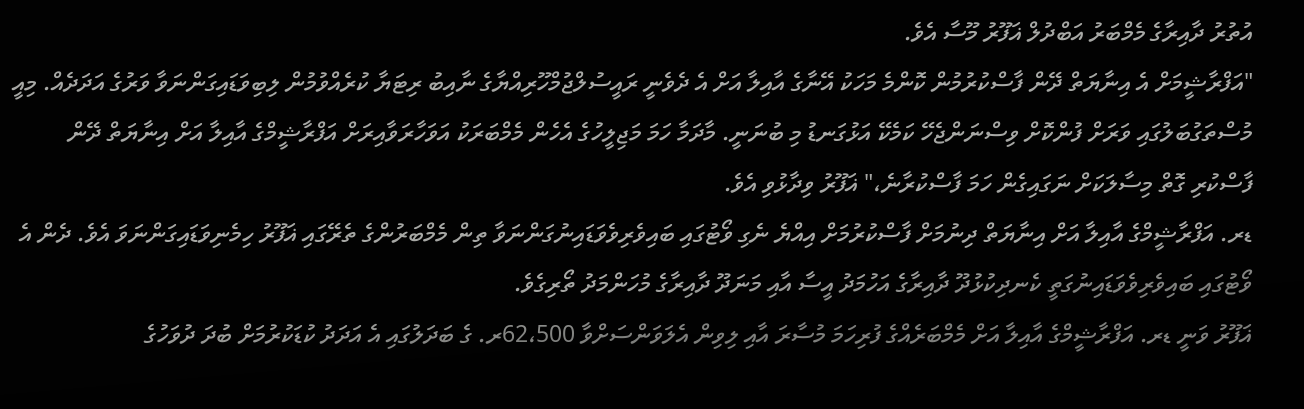އުތުރު ދާއިރާގެ މެމްބަރު އަބްދުލް ޣަފޫރު މޫސާ އެވެ.
"އަފްރާޝީމަށް އެ އިނާޔަތް ދޭން ފާސްކުރުމުން ކޮންމެ މަހަކު އޭނާގެ އާއިލާ އަށް އެ ދެވެނީ ރައީސުލްޖުމްހޫރިއްޔާގެ ނާއިބު ރިޓަޔާ ކުރެއްވުމުން ލިބިވަޑައިގަންނަވާ ވަރުގެ އަދަދެއް. މިއީ މުސްތަގުބަލުގައި ވަރަށް ފުންކޮށް ވިސްނަންޖެހޭ ކަމެކޭ އަޅުގަނޑު މި ބުނަނީ. މާދަމާ ހަމަ މަޖިލީހުގެ އެހެން މެމްބަރަކު އަވަހާރަވާއިރަށް އަފްރާޝީމްގެ އާއިލާ އަށް އިނާޔަތް ދޭން ފާސްކުރި ގޮތް މިސާލަކަށް ނަގައިގެން ހަމަ ފާސްކުރާނެ،" ޣަފޫރު ވިދާޅުވި އެވެ.
ޑރ. އަފްރާޝީމްގެ އާއިލާ އަށް އިނާޔަތް ދިނުމަށް ފާސްކުރުމަށް އިއްޔެ ނެގި ވޯޓުގައި ބައިވެރިވެވަޑައިނުގަންނަވާ ތިން މެމްބަރުންގެ ތެރޭގައި ޣަފޫރު ހިމެނިވަޑައިގަންނަވަ އެވެ. ދެން އެ ވޯޓުގައި ބައިވެރިވެވަޑައިނުގަތީ ކެނދިކުޅުދޫ ދާއިރާގެ އަހުމަދު އީސާ އާއި މަނަދޫ ދާއިރާގެ މުހަންމަދު ތޯރިގެވެ.
ޣަފޫރު ވަނީ ޑރ. އަފްރާޝީމްގެ އާއިލާ އަށް މެމްބަރެއްގެ ފުރިހަމަ މުސާރަ އާއި ލިވިން އެލަވަންސަށްވާ 62،500ރ. ގެ ބަދަލުގައި އެ އަދަދު ކުޑަކުރުމަށް ބުދަ ދުވަހުގެ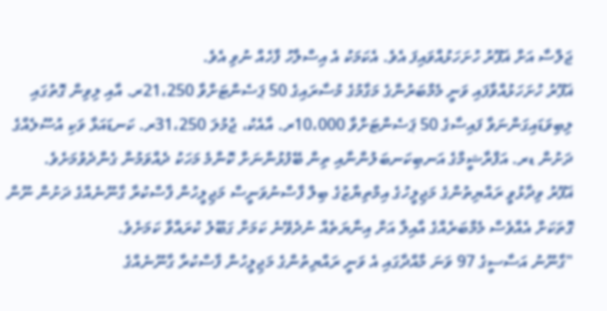ޖަލްސާ އަށް ޣަފޫރު ހުށަހަޅުއްވައިފަ އެވެ. އެކަމަކު އެ އިސްލާހު ފާހެއް ނުވި އެވެ.
ޣަފޫރު ހުށަހަޅުއްވާފައި ވަނީ މެމްބަރުންގެ މަގާމުގެ މުސާރައިގެ 50 ޕަސެންޓަށްވާ 21،250ރ. އާއި ލިވިން ގޮތުގައި ލިބިވަޑައިގަންނަވާ ފައިސާގެ 50 ޕަސެންޓަށްވާ 10،000ރ. އާއެކު، ޖުމުލަ 31،250ރ. ކަނޑައަޅާ ވަކި އުސޫލެއްގެ ދަށުން ޑރ. އަފްރާޝީމްގެ އަނބިކަނބަލުންނާއި ތިން ބޭފުޅުންނަށް ކޮންމެ މަހަކު ދެއްވަމުން ގެންދެވުމަށެވެ.
ޣަފޫރު ވިދާޅުވީ ރައްޔިތުންގެ މަޖިލީހުގެ އިމްތިޔާޒުގެ ބިލް ފާސްނުވަނީސް މަޖިލީހުން ފާސްކުރާ ގާނޫނެއްގެ ދަށުން ނޫން ގޮތަކަށް އެއްވެސް މެމްބަރެއްގެ އާއިލާ އަށް އިނާޔަތެއް ނުދެވޭނެ ކަމަށް ގަބޫލު ކުރައްވާ ކަމަށެވެ.
"ގާނޫނު އަސާސީގެ 97 ވަނަ މާއްދާގައި އެ ވަނީ ރައްޔިތުންގެ މަޖިލީހުން ފާސްކުރާ ގާނޫނެއްގެ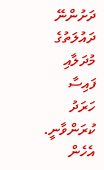ދަށުންނޭ ދައުލަތުގެ މުދަލާއި ފައިސާ ހަރަދު ކުރަންވާނީ. އެހެން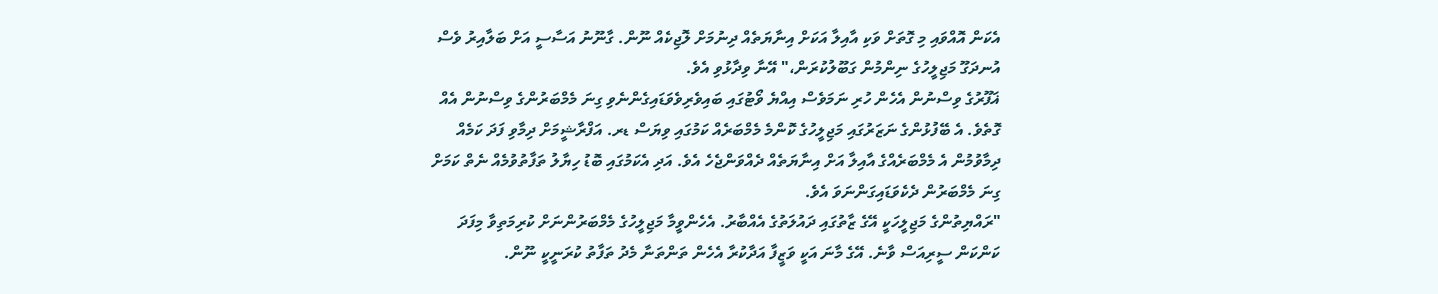އެކަން އޮއްވައި މި ގޮތަށް ވަކި އާއިލާ އަކަށް އިނާޔަތެއް ދިނުމަށް ލޮޖިކެއް ނޫން. ގާނޫނު އަސާސީ އަށް ބަލާއިރު ވެސް އުނދަގޫ މަޖިލީހުގެ ނިންމުން ގަބޫލުކުރަން،" އޭނާ ވިދާޅުވި އެވެ.
ޣަފޫރުގެ ވިސްނުން އެހެން ހުރި ނަމަވެސް އިއްޔެ ވޯޓުގައި ބައިވެރިވެވަޑައިގެންނެވި ގިނަ މެމްބަރުންގެ ވިސްނުން އެއް ގޮތެވެ. އެ ބޭފުޅުންގެ ނަޒަރުގައި މަޖިލީހުގެ ކޮންމެ މެމްބަރެއް ކަމުގައި ވިޔަސް ޑރ. އަފްރާޝީމަށް ދިމާވި ފަދަ ކަމެއް ދިމާވުމުން އެ މެމްބަރެއްގެ އާއިލާ އަށް އިނާޔަތެއް ދެއްވަންޖެހެ އެވެ. އަދި އެކަމުގައި ބޮޑު ހިޔާލު ތަފާތުވުމެއް ނެތް ކަމަށް ގިނަ މެމްބަރުން ދެކެވަޑައިގަންނަވަ އެވެ.
"ރައްޔިތުންގެ މަޖިލީހަކީ އޭގެ ޒާތުގައި ދައުލަތުގެ އެއްބާރު. އެހެންވީމާ މަޖިލީހުގެ މެމްބަރުންނަށް ކުރިމަތިވާ މިފަދަ ކަންކަން ސީރިއަސް ވާނެ. އޭގެ މާނަ އަކީ ވަޒީފާ އަދާކުރާ އެހެން ތަންތަނާ މެދު ތަފާތު ކުރަނީކީ ނޫން.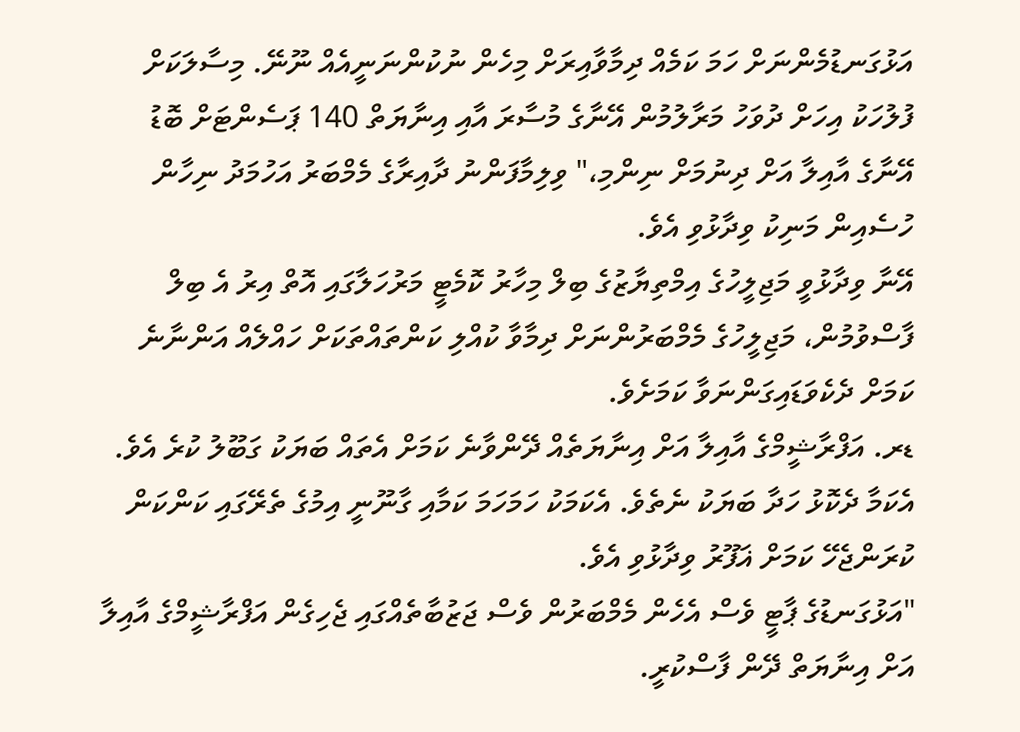އަޅުގަނޑުމެންނަށް ހަމަ ކަމެއް ދިމާވާއިރަށް މިހެން ނުކުންނަނީއެއް ނޫނޭ. މިސާލަކަށް ފުލުހަކު އިހަށް ދުވަހު މަރާލުމުން އޭނާގެ މުސާރަ އާއި އިނާޔަތް 140 ޕަސެންޓަށް ބޮޑު އޭނާގެ އާއިލާ އަށް ދިނުމަށް ނިންމި،" ވިލިމާފަންނު ދާއިރާގެ މެމްބަރު އަހުމަދު ނިހާން ހުސެއިން މަނިކު ވިދާޅުވި އެވެ.
އޭނާ ވިދާޅުވީ މަޖިލީހުގެ އިމްތިޔާޒުގެ ބިލް މިހާރު ކޮމެޓީ މަރުހަލާގައި އޮތް އިރު އެ ބިލް ފާސްވުމުން، މަޖިލީހުގެ މެމްބަރުންނަށް ދިމާވާ ކުއްލި ކަންތައްތަކަށް ހައްލެއް އަންނާނެ ކަމަށް ދެކެވަޑައިގަންނަވާ ކަމަށެވެ.
ޑރ. އަފްރާޝީމްގެ އާއިލާ އަށް އިނާޔަތެއް ދޭންވާނެ ކަމަށް އެތައް ބަޔަކު ގަބޫލު ކުރެ އެވެ. އެކަމާ ދެކޮޅު ހަދާ ބަޔަކު ނެތެވެ. އެކަމަކު ހަމަހަމަ ކަމާއި ގާނޫނީ އިމުގެ ތެރޭގައި ކަންކަން ކުރަންޖެހޭ ކަމަށް ޣަފޫރު ވިދާޅުވި އެވެ.
"އަޅުގަނޑުގެ ޕާޓީ ވެސް އެހެން މެމްބަރުން ވެސް ޖަޒުބާތެއްގައި ޖެހިގެން އަފްރާޝީމްގެ އާއިލާ އަށް އިނާޔަތް ދޭން ފާސްކުރީ.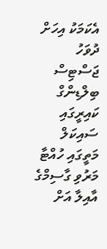އެކަމަކު އިހަށް ދުވަހު ޖަސްޓިސް ބިލްޑިންގް ކައިރީގައި ސައިކަލް މަތީގައި ހުއްޓާ މަރުވި ގާސިމްގެ އާއިލާ އަށް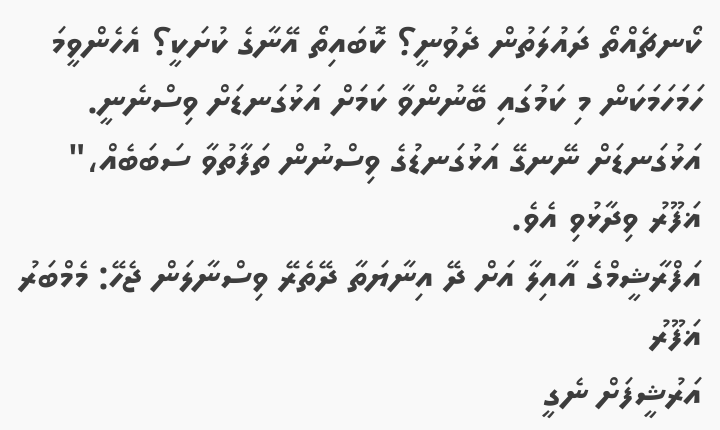ކޯނޗެއްތޯ ދައުލަތުން ދެވުނީ؟ ކޮބައިތޯ އޭނާގެ ކުށަކީ؟ އެހެންވީމަ ހަމަހަމަކަން މި ކަމުގައި ބޭނުންވާ ކަމަށް އަޅުގަނޑަށް ވިސްނެނީ. އަޅުގަނޑަށް ނޭނގޭ އަޅުގަނޑުގެ ވިސްނުން ތަފާތުވާ ސަބަބެއް،" ޣަފޫރު ވިދާޅުވި އެވެ.
އަފްރާޝީމްގެ އާއިލާ އަށް ދޭ އިނާޔަތާ ދޭތެރޭ ވިސްނާލަން ޖެހޭ: މެމްބަރު ޣަފޫރު
އަރުޝީފަށް ނެގީ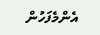އެންމެފަހުން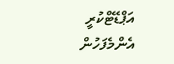އަޕްޑޭޓްކުރީ
އެންމެފަހުން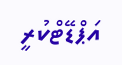އަޕްޑޭޓްކުރީ